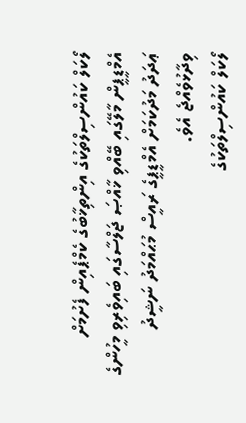ލޯކަލް ކައުންސިލްތަކުގެ އިންތިޚާބުގެ ކެމްޕެއިން ފެށުމަށް އެމްޑީޕީން މާލޭގައި ބޭއްވި ޚާއްޞަ ޖަލްސާގައި ބައިވެރިވި މީހުންގެ ޢަދަދު މަދުކަމަށް އެމްޑީޕީގެ ރައީސް މުޙައްމަދު ނަޝީދު ވިދާޅުވެއްޖެ އެވެ.
ލޯކަލް ކައުންސިލްތަކުގެ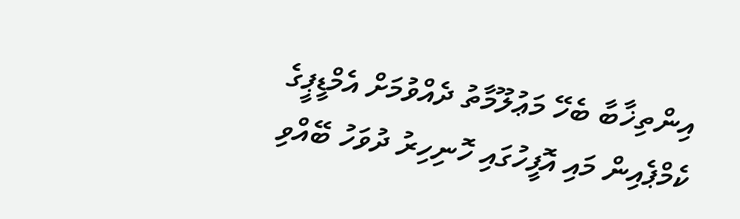އިންތިޚާބާ ބެހޭ މަޢުލޫމާތު ދެއްވުމަށް އެމްޑީޕީގެ ކެމްޕެއިން މައި އޮފީހުގައި ހޮނިހިރު ދުވަހު ބޭއްވި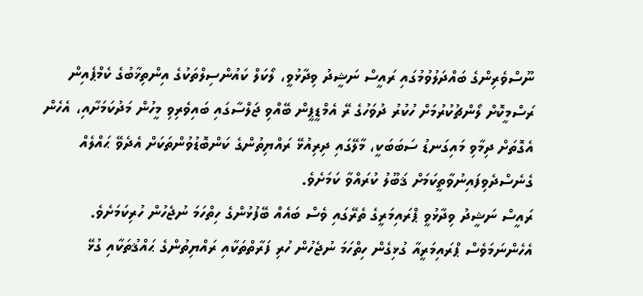ނޫސްވެރިންގެ ބައްދަލުވުމުގައި ރައީސް ނަޝީދު ވިދާޅުވީ، ލޯކަލް ކައުންސިލްތަކުގެ އިންތިޚާބުގެ ކެމްޕެއިން ރަސްމީކޮށް ލޯންޗުކުރުމަށް ހުކުރު ދުވަހުގެ ރޭ އެމްޑީޕީން ބޭއްވި ޖަލްސާގައި ބައިވެރިވި މީހުން މަދުކަމަށާއި، އެހެން އެގޮތަށް ދިމާވި މައިގަނޑު ސަބަބަކީ، މާލޭގައި ދިރިއުޅޭ ރައްޔިތުންގެ ކަންބޮޑުވުންތަކަށް އެދެވޭ ޙައްލެއް ގެނެސްދެވިފައިނުވާތީކަމަށް ޤަބޫލު ކުރައްވާ ކަމަށެވެ.
ރައީސް ނަޝީދު ވިދާޅުވީ ޕްރައިމަރީގެ ތެރޭގައި ވެސް ބައެއް ބޭފުޅުންގެ ހިތްހަމަ ނުޖެހުން ހުރިކަމަށެވެ. އެހެންނަމަވެސް ޕްރައިމަރީއާ ގުޅިގެން ހިތްހަމަ ނުޖެހުން ހުރި ފަރާތްތަކާއި ރައްޔިތުންގެ ޙައްޤުތަކާއި ގުޅޭ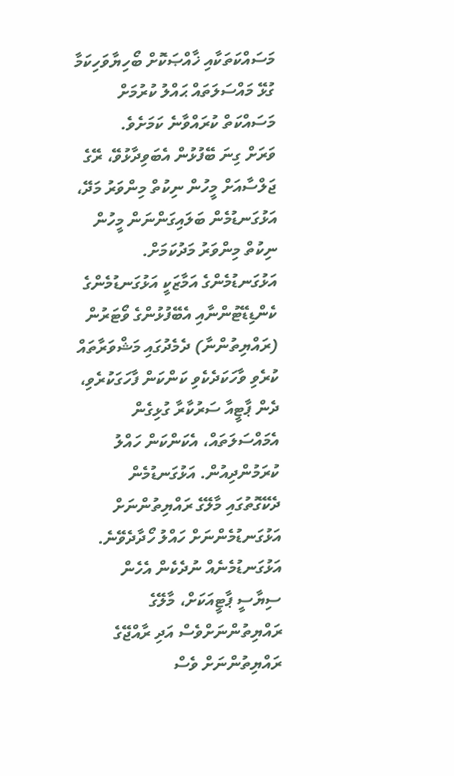މަސައްކަތަކާއި ޚާއްޞަކޮށް ބޯހިޔާވަހިކަމާ ގުޅޭ މައްސަލަތައް ޙައްލު ކުރުމަށް މަސައްކަތް ކުރައްވާނެ ކަމަށެވެ.
ވަރަށް ގިނަ ބޭފުޅުން އެބަވިދާޅުވޭ، ރޭގެ ޖަލްސާއަށް މީހުން ނިކުތް މިންވަރު މަދޭ، އަޅުގަނޑުމެން ބަލައިގަންނަން މީހުން ނިކުތް މިންވަރު މަދުކަމަށް. އަޅުގަނޑުމެންގެ އަމާޒަކީ އަޅުގަނޑުމެންގެ ކެންޑިޑޭޓުންނާއި އެބޭފުޅުންގެ ވޯޓަރުން (ރައްޔިތުންނާ) ދެމެދުގައި މަޝްވަރާތައް ކުރެވި ވާހަކަދެކެވި ކަންކަން ފާހަގަކުރެވި، ދެން ޕާޓީއާ ސަރުކާރާ ގުޅިގެން އެމައްސަލަތައް، އެކަންކަން ހައްލު ކުރަމުންދިއުން. އަޅުގަނޑުމެން ދެކޭގޮތުގައި މާލޭގެ ރައްޔިތުންނަށް އަޅުގަނޑުމެންނަށް ހައްލު ހޯދާދެވޭނެ. އަޅުގަނޑުމެނެއް ނުދެކެން އެހެން ސިޔާސީ ޕާޓީއަކަށް، މާލޭގެ ރައްޔިތުންނަށްވެސް އަދި ރާއްޖޭގެ ރައްޔިތުންނަށް ވެސް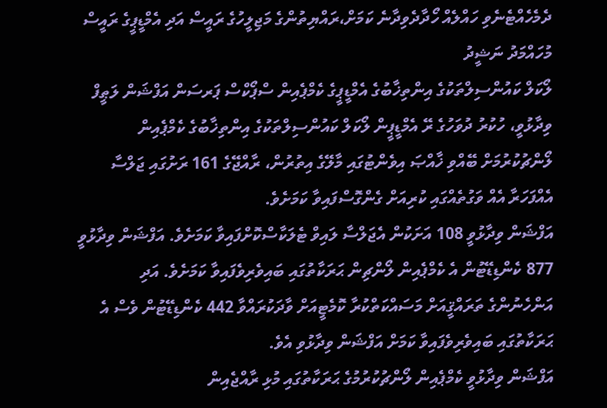ދެމެހެއްޓެނެވި ހައްލެއް ހޯދާދެވިދާނެ ކަމަށް،ރައްޔިތުންގެ މަޖިލީހުގެ ރައީސް އަދި އެމްޑީޕީގެ ރައީސް މުހައްމަދު ނަޝީދު
ލޯކަލް ކައުންސިލްތަކުގެ އިންތިޚާބުގެ އެމްޑީޕީގެ ކެމްޕެއިން ސްޕޯކްސް ޕަރސަން އަފްޝަން ލަޠީފް ވިދާޅުވީ، ހުކުރު ދުވަހުގެ ރޭ އެމްޑީޕީން ލޯކަލް ކައުންސިލްތަކުގެ އިންތިޚާބުގެ ކެމްޕެއިން ލޯންޗުކުރުމަށް ބޭއްވި ޚާއްޞަ އިވެންޓުގައި މާލޭގެ އިތުރުން، ރާއްޖޭގެ 161 ރަށުގައި ޖަލްސާ އެއްފަހަރާ އެއް ވަގުތެއްގައި ކުރިއަށް ގެންގޮސްފައިވާ ކަމަށެވެ.
އަފްޝަން ވިދާޅުވީ 108 އަށަކުން އެޖަލްސާ ލައިވް ޓެލަކާސްކޮށްފައިވާ ކަމަށެވެ. އަފްޝަން ވިދާޅުވީ 877 ކެންޑިޑޭޓުން އެ ކެމްޕެއިން ލޯންޗިން ޙަރަކާތުގައި ބައިވެރިވެފައިވާ ކަމަށެވެ. އަދި އަންހެނުންގެ ތަރައްޤީއަށް މަސައްކަތްކުރާ ކޮމެޓީއަށް ވާދަކުރައްވާ 442 ކެންޑިޑޭޓުން ވެސް އެ ޙަރަކާތުގައި ބައިވެރިވެފައިވާ ކަމަށް އަފްޝަން ވިދާޅުވި އެވެ.
އަފްޝަން ވިދާޅުވީ ކެމްޕެއިން ލޯންޗުކުރުމުގެ ޙަރަކާތުގައި މުޅި ރާއްޖެއިން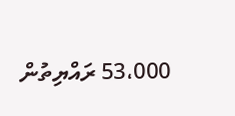53،000 ރައްޔިތުން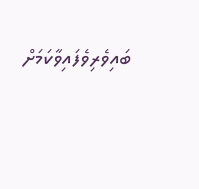ބައިވެރިވެފައިވާކަމަށް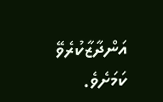އަންދާޒާކުރެވޭ ކަމަށެވެ.